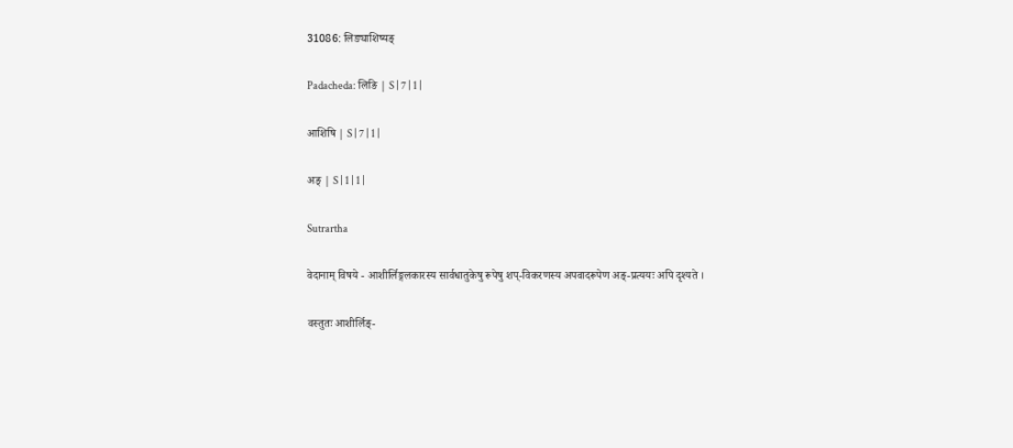31086: लिङ्याशिष्यङ्

Padacheda: लिङि | S | 7 | 1 |

आशिषि | S | 7 | 1 |

अङ् | S | 1 | 1 |

Sutrartha

वेदानाम् विषये - आशीर्लिङ्गलकारस्य सार्वधातुकेषु रूपेषु शप्-विकरणस्य अपवादरूपेण अङ्-प्रत्ययः अपि दृश्यते ।

वस्तुतः आशीर्लिङ्-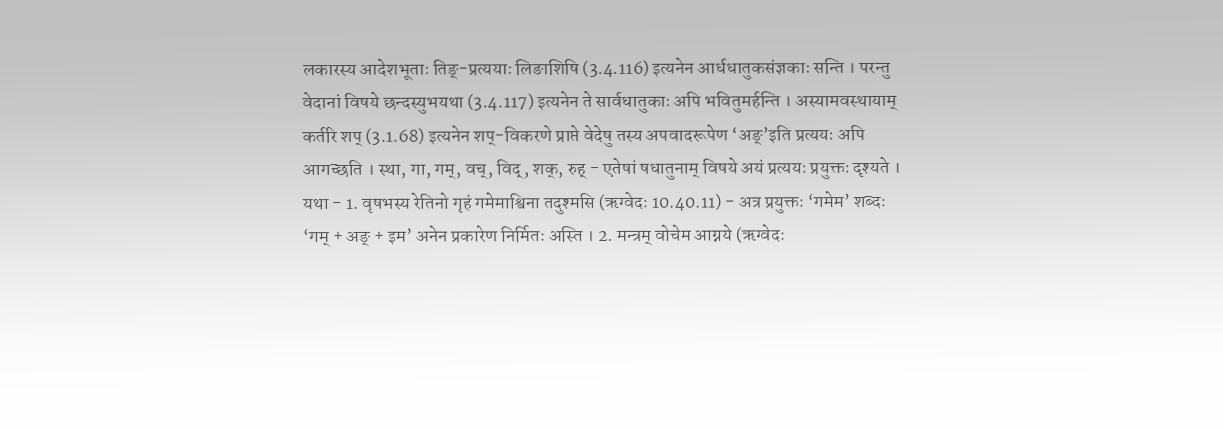लकारस्य आदेशभूताः तिङ्-प्रत्ययाः लिङाशिषि (3.4.116) इत्यनेन आर्धधातुकसंज्ञकाः सन्ति । परन्तु वेदानां विषये छन्दस्युभयथा (3.4.117) इत्यनेन ते सार्वधातुकाः अपि भवितुमर्हन्ति । अस्यामवस्थायाम् कर्तरि शप् (3.1.68) इत्यनेन शप्-विकरणे प्राप्ते वेदेषु तस्य अपवादरूपेण ‘अङ्’इति प्रत्ययः अपि आगच्छति । स्था, गा, गम्, वच्, विद्, शक्, रुह् - एतेषां षधातुनाम् विषये अयं प्रत्ययः प्रयुक्तः दृश्यते । यथा - 1. वृषभस्य रेतिनो गृहं गमेमाश्विना तदुश्मसि (ऋग्वेदः 10.40.11) - अत्र प्रयुक्तः ‘गमेम’ शब्दः ‘गम् + अङ् + इम’ अनेन प्रकारेण निर्मितः अस्ति । 2. मन्त्रम् वोचेम आग्नये (ऋग्वेदः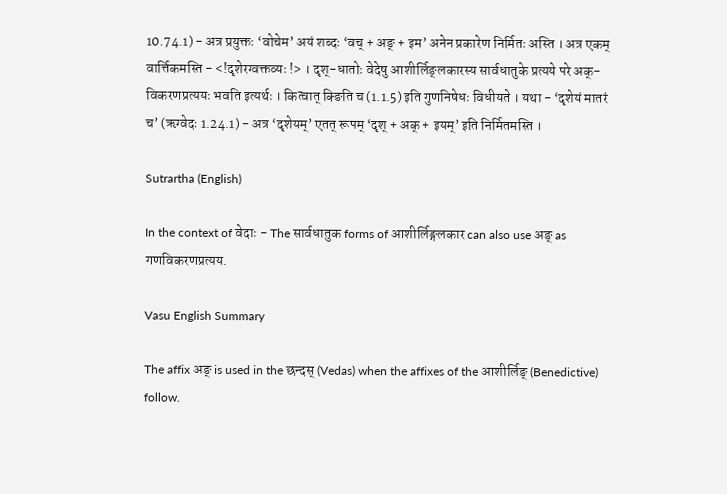10.74.1) - अत्र प्रयुक्तः ‘वोचेम’ अयं शब्दः ‘वच् + अङ् + इम’ अनेन प्रकारेण निर्मितः अस्ति । अत्र एकम् वार्त्तिकमस्ति - <!दृशेरग्वक्तव्यः !> । दृश्-धातोः वेदेषु आशीर्लिङ्लकारस्य सार्वधातुके प्रत्यये परे अक्-विकरणप्रत्ययः भवति इत्यर्थः । कित्वात् क्ङिति च (1.1.5) इति गुणनिषेधः विधीयते । यथा - ‘दृशेयं मातरं च’ (ऋग्वेदः 1.24.1) - अत्र ‘दृशेयम्’ एतत् रूपम् ‘दृश् + अक् + इयम्’ इति निर्मितमस्ति ।

Sutrartha (English)

In the context of वेदाः - The सार्वधातुक forms of आशीर्लिङ्गलकार can also use अङ् as गणविकरणप्रत्यय.

Vasu English Summary

The affix अङ् is used in the छन्दस् (Vedas) when the affixes of the आशीर्लिङ् (Benedictive) follow.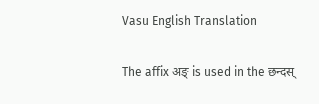Vasu English Translation

The affix अङ् is used in the छन्दस्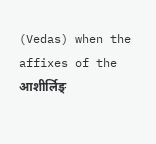(Vedas) when the affixes of the आशीर्लिङ्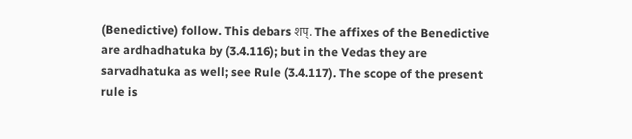(Benedictive) follow. This debars शप्. The affixes of the Benedictive are ardhadhatuka by (3.4.116); but in the Vedas they are sarvadhatuka as well; see Rule (3.4.117). The scope of the present rule is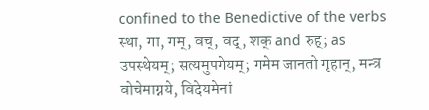confined to the Benedictive of the verbs स्था, गा, गम्, वच्, वद्, शक् and रुह्; as उपस्थेयम्; सत्यमुपगेयम्; गमेम जानतो गृहान्, मन्त्र वोचेमाग्नये, विदेयमेनां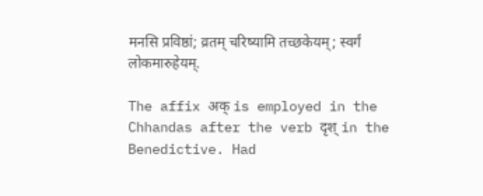मनसि प्रविष्ठां; व्रतम् चरिष्यामि तच्छकेयम्; स्वर्गं लोकमारुहेयम्.

The affix अक् is employed in the Chhandas after the verb दृश् in the Benedictive. Had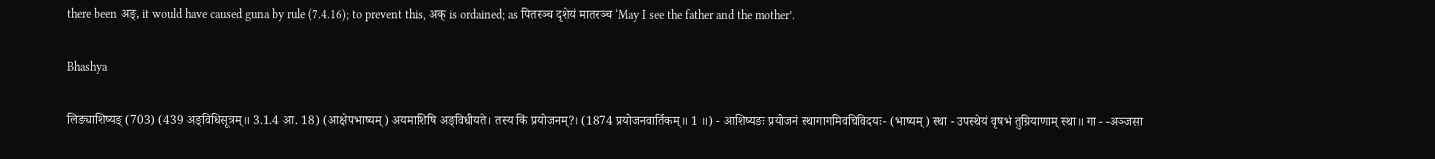there been अङ्, it would have caused guna by rule (7.4.16); to prevent this, अक् is ordained; as पितरञ्च दृशेयं मातरञ्च ‘May I see the father and the mother’.

Bhashya

लिङ्याशिष्यङ् (703) (439 अङ्विधिसूत्रम्॥ 3.1.4 आ. 18) (आक्षेपभाष्यम्) अयमाशिषि अङ्विधीयते। तस्य किं प्रयोजनम्?। (1874 प्रयोजनवार्तिकम्॥ 1 ॥) - आशिष्यङः प्रयोजनं स्थागागमिवचिविदयः- (भाष्यम्) स्था - उपस्थेयं वृषभं तुग्रियाणाम् स्था॥ गा - -अञ्जसा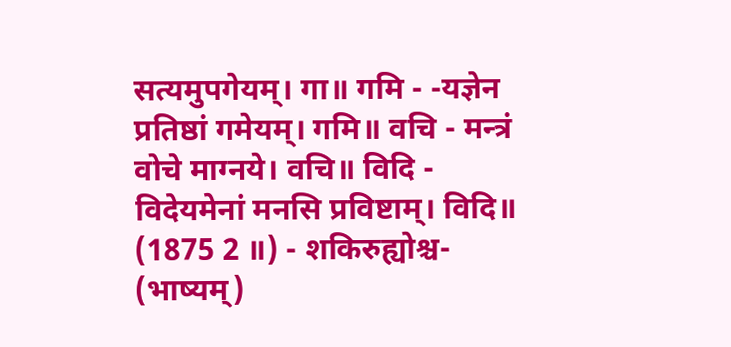सत्यमुपगेयम्। गा॥ गमि - -यज्ञेन प्रतिष्ठां गमेयम्। गमि॥ वचि - मन्त्रं वोचे माग्नये। वचि॥ विदि - विदेयमेनां मनसि प्रविष्टाम्। विदि॥ (1875 2 ॥) - शकिरुह्योश्च- (भाष्यम्)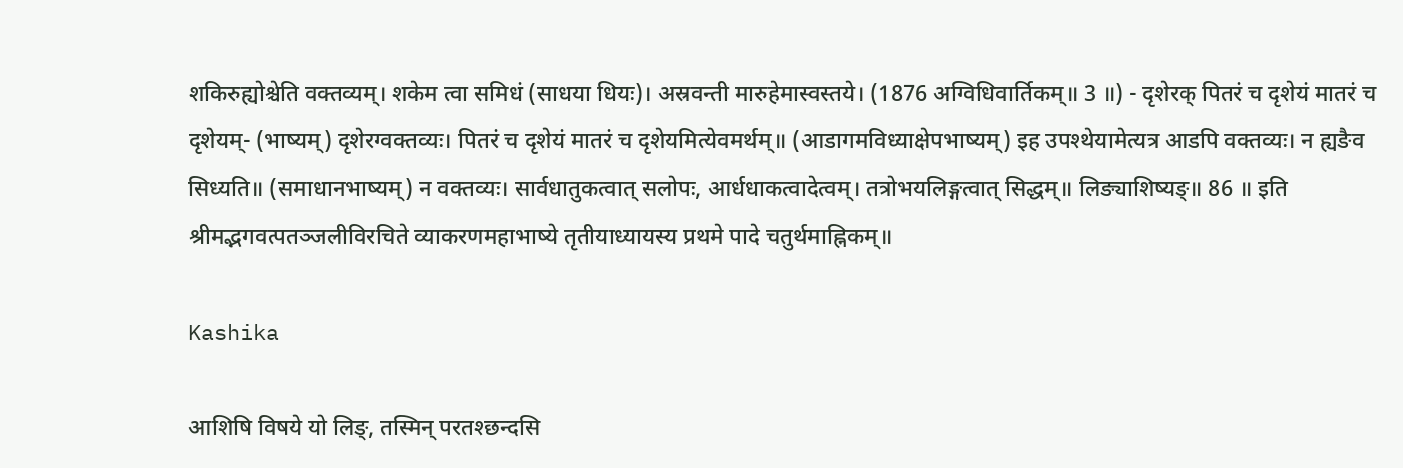शकिरुह्योश्चेति वक्तव्यम्। शकेम त्वा समिधं (साधया धियः)। अस्रवन्ती मारुहेमास्वस्तये। (1876 अग्विधिवार्तिकम्॥ 3 ॥) - दृशेरक् पितरं च दृशेयं मातरं च दृशेयम्- (भाष्यम्) दृशेरग्वक्तव्यः। पितरं च दृशेयं मातरं च दृशेयमित्येवमर्थम्॥ (आडागमविध्याक्षेपभाष्यम्) इह उपश्थेयामेत्यत्र आडपि वक्तव्यः। न ह्यङैव सिध्यति॥ (समाधानभाष्यम्) न वक्तव्यः। सार्वधातुकत्वात् सलोपः, आर्धधाकत्वादेत्वम्। तत्रोभयलिङ्गत्वात् सिद्धम्॥ लिङ्याशिष्यङ्॥ 86 ॥ इति श्रीमद्भगवत्पतञ्जलीविरचिते व्याकरणमहाभाष्ये तृतीयाध्यायस्य प्रथमे पादे चतुर्थमाह्निकम्॥

Kashika

आशिषि विषये यो लिङ्, तस्मिन् परतश्छन्दसि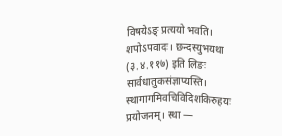विषयेऽङ् प्रत्ययो भवति। शपोऽपवादः। छन्दस्युभयथा (३.४.११७) इति लिङः सार्वधातुकसंज्ञाप्यस्ति। स्थागागमिवचिविदिशकिरुहयः प्रयोजनम्। स्था —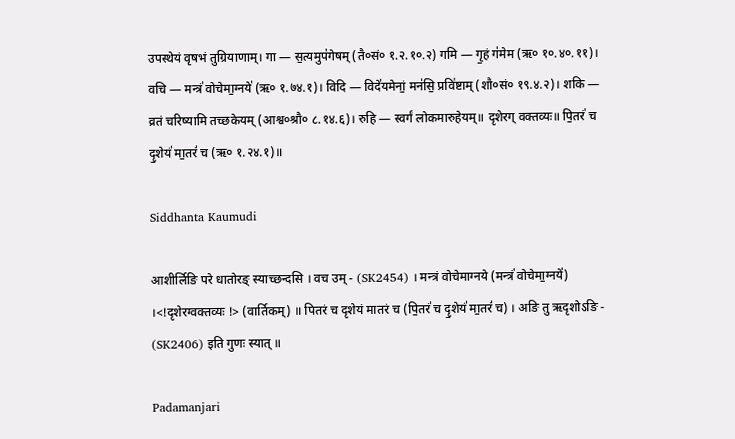उपस्थेयं वृषभं तुग्रियाणाम्। गा — स॒त्यमुप॑गेषम् (तै०सं० १.२.१०.२) गमि — गृ॒हं ग॑मेम (ऋ० १०.४०.११)। वचि — मन्त्रं॑ वोचेमा॒ग्नये॑ (ऋ० १.७४.१)। विदि — विदे॑यमेनां॒ मन॑सि॒ प्रवि॑ष्टाम् (शौ०सं० १९.४.२)। शकि — व्रतं चरिष्यामि तच्छकेयम् (आश्व०श्रौ० ८.१४.६)। रुहि — स्वर्गं लोकमारुहेयम्॥ दृशेरग् वक्तव्यः॥ पि॒तरं॑ च दृ॒शेयं॑ मा॒तरं॑ च (ऋ० १.२४.१)॥

Siddhanta Kaumudi

आशीर्लिङि परे धातोरङ् स्याच्छन्दसि । वच उम् - (SK2454) । मन्त्रं वोचेमाग्नये (मन्त्रं॑ वोचेमा॒ग्नये॑) ।<!दृशेरग्वक्तव्यः !> (वार्तिकम्) ॥ पितरं च दृशेयं मातरं च (पि॒तरं॑ च दृ॒शेयं॑ मा॒तरं॑ च) । अङि तु ऋदृशोऽङि - (SK2406) इति गुणः स्यात् ॥

Padamanjari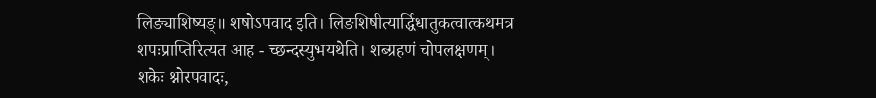लिङ्याशिष्यङ्॥ शषोऽपवाद इति। लिङशिषीत्यार्द्धिधातुकत्वात्कथमत्र शपःप्राप्तिरित्यत आह - च्छन्दस्युभयथेति। शब्ग्रहणं चोपलक्षणम्। शकेः श्नोरपवादः,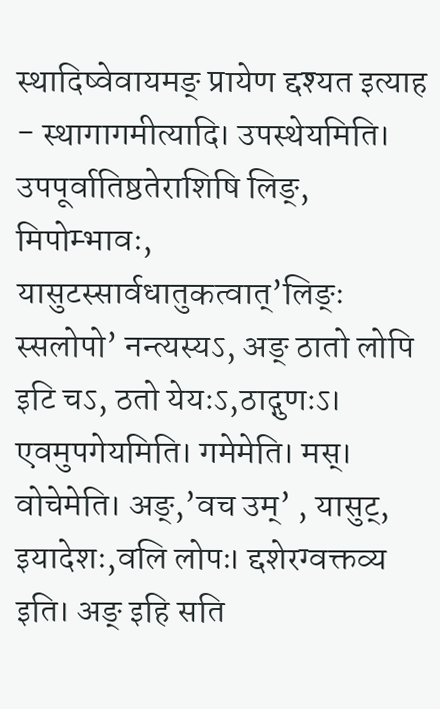स्थादिष्वेवायमङ् प्रायेण द्दश्यत इत्याह - स्थागागमीत्यादि। उपस्थेयमिति। उपपूर्वातिष्ठतेराशिषि लिङ्, मिपोम्भावः, यासुटस्सार्वधातुकत्वात्’लिङ्ः स्सलोपो’ नन्त्यस्यऽ, अङ् ठातो लोपि इटि चऽ, ठतो येयःऽ,ठाद्गुणःऽ। एवमुपगेयमिति। गमेमेति। मस्। वोचेमेति। अङ्,’वच उम्’ , यासुट्, इयादेशः,वलि लोपः। द्दशेरग्वक्तव्य इति। अङ् इहि सति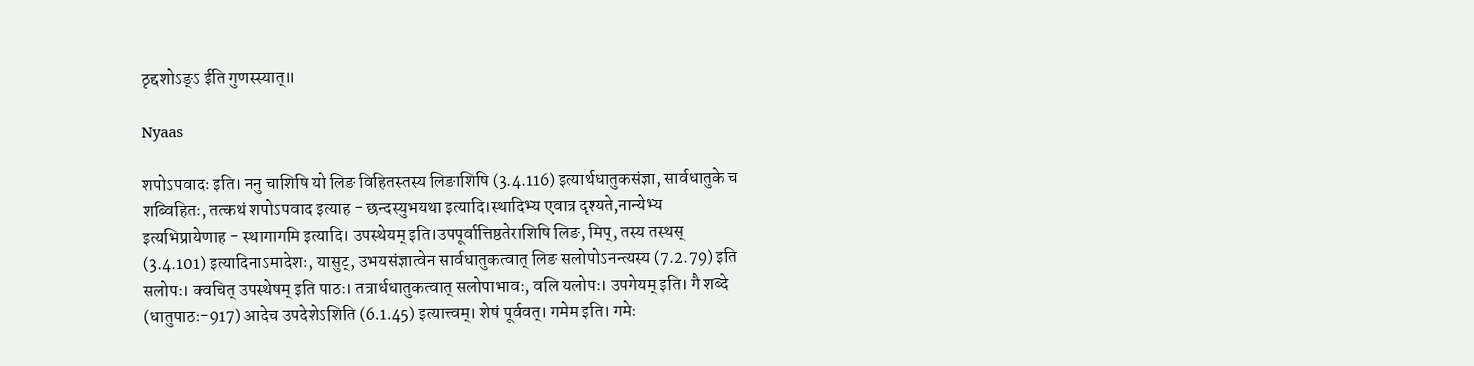ठृद्दशोऽङ्ऽ ईति गुणस्स्यात्॥

Nyaas

शपोऽपवादः इति। ननु चाशिषि यो लिङ विहितस्तस्य लिङाशिषि (3.4.116) इत्यार्थधातुकसंज्ञा, सार्वधातुके च शब्विहितः, तत्कथं शपोऽपवाद इत्याह - छन्दस्युभयथा इत्यादि।स्थादिभ्य एवात्र दृश्यते,नान्येभ्य इत्यभिप्रायेणाह - स्थागागमि इत्यादि। उपस्थेयम् इति।उपपूर्वात्तिष्ठतेराशिषि लिङ, मिप्, तस्य तस्थस् (3.4.101) इत्यादिनाऽमादेशः, यासुट्, उभयसंज्ञात्वेन सार्वधातुकत्वात् लिङ सलोपोऽनन्त्यस्य (7.2.79) इति सलोपः। क्वचित् उपस्थेषम् इति पाठः। तत्रार्धधातुकत्वात् सलोपाभावः, वलि यलोपः। उपगेयम् इति। गै शब्दे (धातुपाठः-917) आदेच उपदेशेऽशिति (6.1.45) इत्यात्त्वम्। शेषं पूर्ववत्। गमेम इति। गमेः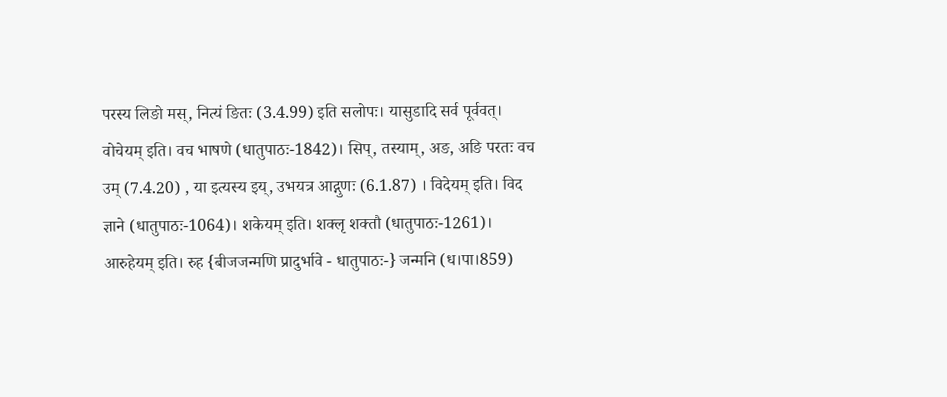परस्य लिङो मस्, नित्यं ङितः (3.4.99) इति सलोपः। यासुडादि सर्व पूर्ववत्। वोचेयम् इति। वच भाषणे (धातुपाठः-1842)। सिप्, तस्याम्, अङ, अङि परतः वच उम् (7.4.20) , या इत्यस्य इय्, उभयत्र आद्गुणः (6.1.87) । विदेयम् इति। विद ज्ञाने (धातुपाठः-1064)। शकेयम् इति। शक्लृ शक्तौ (धातुपाठः-1261)। आरुहेयम् इति। रुह {बीजजन्मणि प्रादुर्भावे - धातुपाठः-} जन्मनि (ध।पा।859)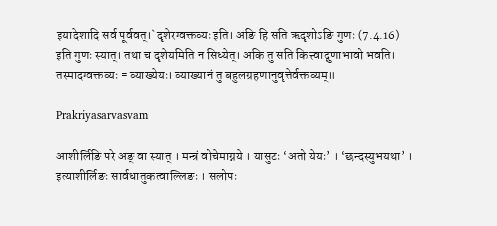इयादेशादि सर्व पूर्ववत्।`दृशेरग्वक्तव्यः इति। अङि हि सति ऋदृशोऽङि गुणः (7.4.16) इति गुणः स्यात्। तथा च दृशेयमिति न सिध्येत्। अकि तु सति कित्त्वाद्गुणाभावो भवति। तस्मादग्वक्तव्यः = व्याख्येयः। व्याख्यानं तु बहुलग्रहणानुवृत्तेर्वक्तव्यम्॥

Prakriyasarvasvam

आशीर्लिङि परे अङ् वा स्यात् । मन्त्रं वोचेमाग्नये । यासुटः ‘अतो येयः’ । ‘छन्दस्युभयथा’ । इत्याशीर्लिङः सार्वधातुकत्वाल्लिङः । सलोपः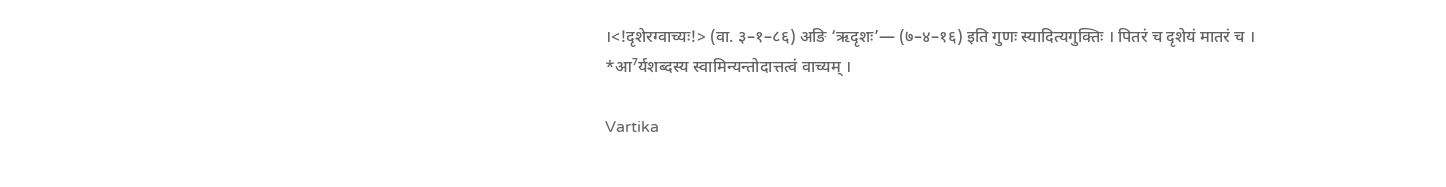।<!दृशेरग्वाच्यः!> (वा. ३–१–८६) अङि ‘ऋदृशः’— (७–४–१६) इति गुणः स्यादित्यगुक्तिः । पितरं च दृशेयं मातरं च । *आ⁷र्यशब्दस्य स्वामिन्यन्तोदात्तत्वं वाच्यम् ।

Vartika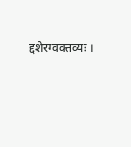द्दशेरग्वक्तव्यः ।